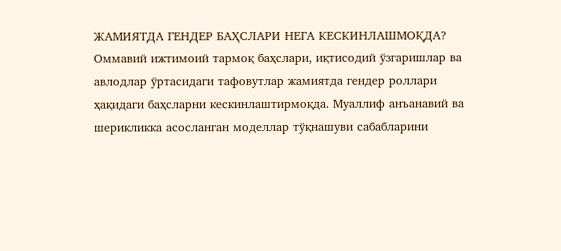ЖАМИЯТДА ГЕНДЕР БАҲСЛАРИ НЕГА КЕСКИНЛАШМОҚДА?
Оммавий ижтимоий тармоқ баҳслари, иқтисодий ўзгаришлар ва авлодлар ўртасидаги тафовутлар жамиятда гендер роллари ҳақидаги баҳсларни кескинлаштирмоқда. Муаллиф анъанавий ва шерикликка асосланган моделлар тўқнашуви сабабларини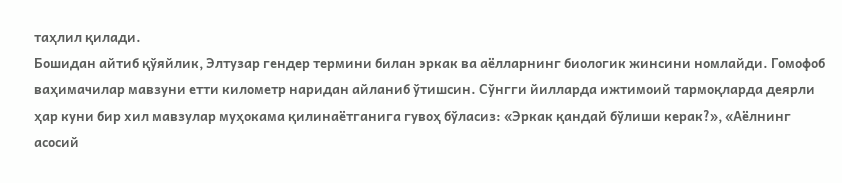таҳлил қилади.
Бошидан айтиб қўяйлик, Элтузар гендер термини билан эркак ва аёлларнинг биологик жинсини номлайди. Гомофоб ваҳимачилар мавзуни етти километр наридан айланиб ўтишсин. Сўнгги йилларда ижтимоий тармоқларда деярли ҳар куни бир хил мавзулар муҳокама қилинаётганига гувоҳ бўласиз: «Эркак қандай бўлиши керак?», «Аёлнинг асосий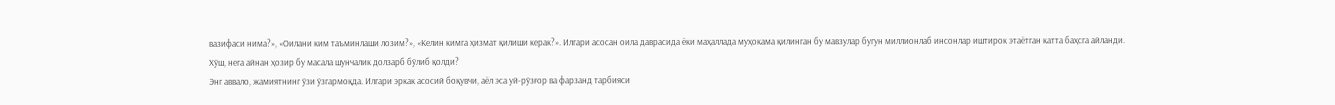вазифаси нима?», «Оилани ким таъминлаши лозим?», «Келин кимга ҳизмат қилиши керак?». Илгари асосан оила даврасида ёки маҳаллада муҳокама қилинган бу мавзулар бугун миллионлаб инсонлар иштирок этаётган катта баҳсга айланди.
Хўш, нега айнан ҳозир бу масала шунчалик долзарб бўлиб қолди?
Энг аввало, жамиятнинг ўзи ўзгармоқда. Илгари эркак асосий боқувчи, аёл эса уй-рўзғор ва фарзанд тарбияси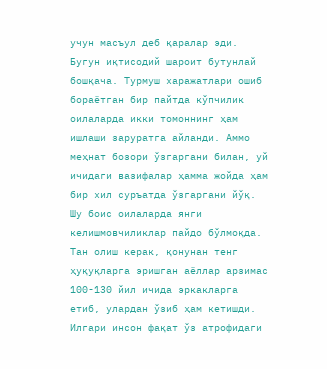учун масъул деб қаралар эди. Бугун иқтисодий шароит бутунлай бошқача. Турмуш харажатлари ошиб бораётган бир пайтда кўпчилик оилаларда икки томоннинг ҳам ишлаши заруратга айланди. Аммо меҳнат бозори ўзгаргани билан, уй ичидаги вазифалар ҳамма жойда ҳам бир хил суръатда ўзгаргани йўқ. Шу боис оилаларда янги келишмовчиликлар пайдо бўлмоқда. Тан олиш керак, қонунан тенг ҳуқуқларга эришган аёллар арзимас 100-130 йил ичида эркакларга етиб, улардан ўзиб ҳам кетишди.
Илгари инсон фақат ўз атрофидаги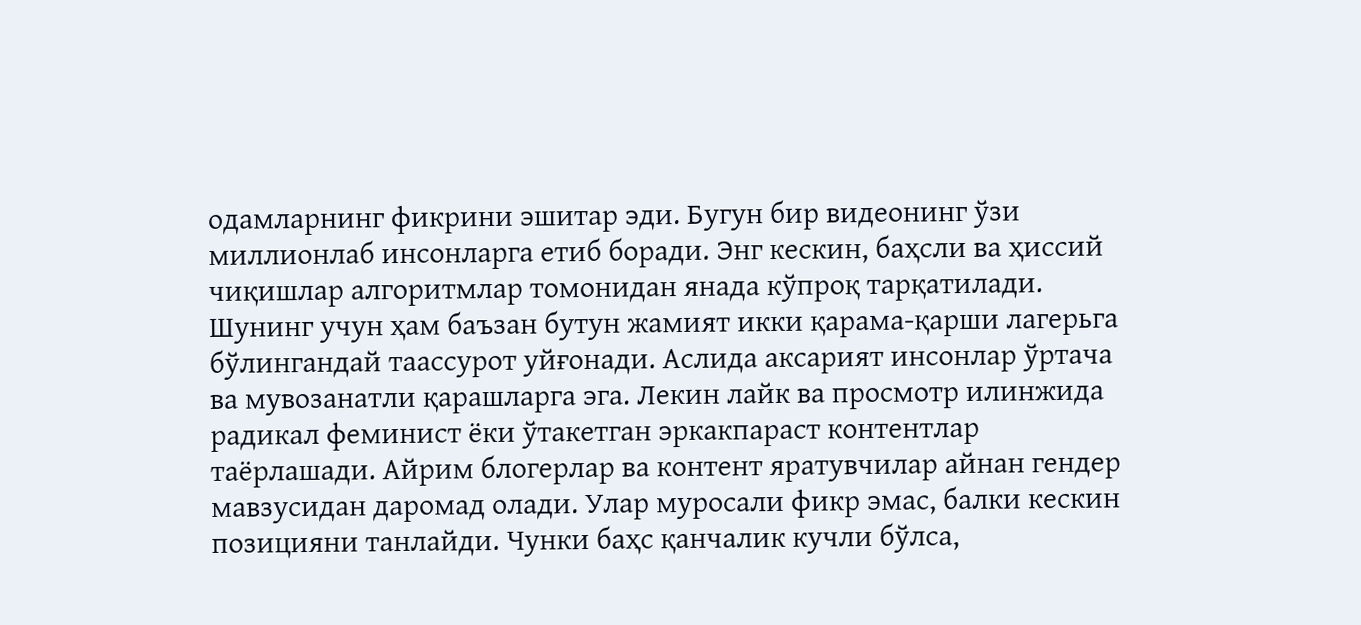одамларнинг фикрини эшитар эди. Бугун бир видеонинг ўзи миллионлаб инсонларга етиб боради. Энг кескин, баҳсли ва ҳиссий чиқишлар алгоритмлар томонидан янада кўпроқ тарқатилади. Шунинг учун ҳам баъзан бутун жамият икки қарама-қарши лагерьга бўлингандай таассурот уйғонади. Аслида аксарият инсонлар ўртача ва мувозанатли қарашларга эга. Лекин лайк ва просмотр илинжида радикал феминист ёки ўтакетган эркакпараст контентлар таёрлашади. Айрим блогерлар ва контент яратувчилар айнан гендер мавзусидан даромад олади. Улар муросали фикр эмас, балки кескин позицияни танлайди. Чунки баҳс қанчалик кучли бўлса,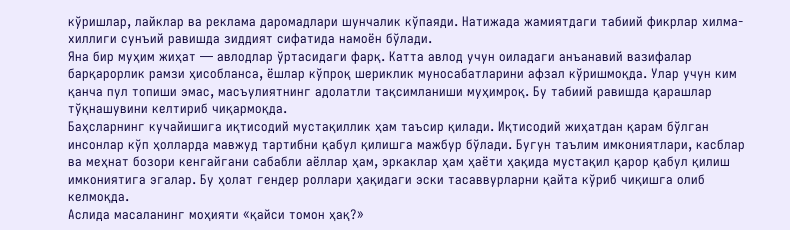кўришлар, лайклар ва реклама даромадлари шунчалик кўпаяди. Натижада жамиятдаги табиий фикрлар хилма-хиллиги сунъий равишда зиддият сифатида намоён бўлади.
Яна бир муҳим жиҳат — авлодлар ўртасидаги фарқ. Катта авлод учун оиладаги анъанавий вазифалар барқарорлик рамзи ҳисобланса, ёшлар кўпроқ шериклик муносабатларини афзал кўришмоқда. Улар учун ким қанча пул топиши эмас, масъулиятнинг адолатли тақсимланиши муҳимроқ. Бу табиий равишда қарашлар тўқнашувини келтириб чиқармоқда.
Баҳсларнинг кучайишига иқтисодий мустақиллик ҳам таъсир қилади. Иқтисодий жиҳатдан қарам бўлган инсонлар кўп ҳолларда мавжуд тартибни қабул қилишга мажбур бўлади. Бугун таълим имкониятлари, касблар ва меҳнат бозори кенгайгани сабабли аёллар ҳам, эркаклар ҳам ҳаёти ҳақида мустақил қарор қабул қилиш имкониятига эгалар. Бу ҳолат гендер роллари ҳақидаги эски тасаввурларни қайта кўриб чиқишга олиб келмоқда.
Аслида масаланинг моҳияти «қайси томон ҳақ?»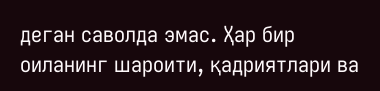деган саволда эмас. Ҳар бир оиланинг шароити, қадриятлари ва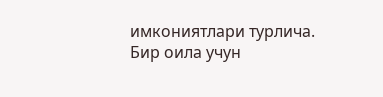имкониятлари турлича. Бир оила учун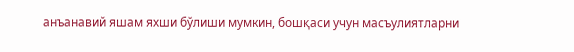анъанавий яшам яхши бўлиши мумкин, бошқаси учун масъулиятларни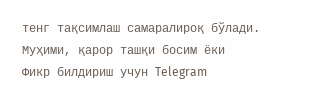тенг тақсимлаш самаралироқ бўлади. Муҳими, қарор ташқи босим ёки
Фикр билдириш учун Telegram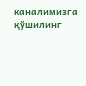каналимизга қўшилинг